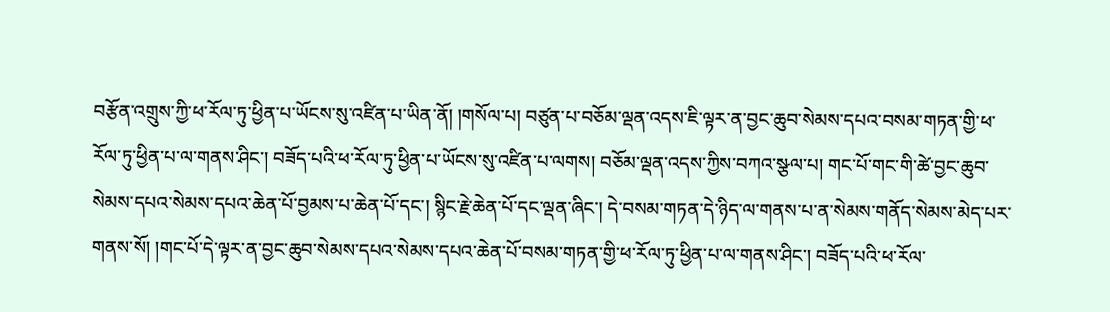བརྩོན་འགྲུས་ཀྱི་ཕ་རོལ་ཏུ་ཕྱིན་པ་ཡོངས་སུ་འཛིན་པ་ཡིན་ནོ། །གསོལ་པ། བཙུན་པ་བཅོམ་ལྡན་འདས་ཇི་ལྟར་ན་བྱང་ཆུབ་སེམས་དཔའ་བསམ་གཏན་གྱི་ཕ་རོལ་ཏུ་ཕྱིན་པ་ལ་གནས་ཤིང་། བཟོད་པའི་ཕ་རོལ་ཏུ་ཕྱིན་པ་ཡོངས་སུ་འཛིན་པ་ལགས། བཅོམ་ལྡན་འདས་ཀྱིས་བཀའ་སྩལ་པ། གང་པོ་གང་གི་ཚེ་བྱང་ཆུབ་སེམས་དཔའ་སེམས་དཔའ་ཆེན་པོ་བྱམས་པ་ཆེན་པོ་དང་། སྙིང་རྗེ་ཆེན་པོ་དང་ལྡན་ཞིང་། དེ་བསམ་གཏན་དེ་ཉིད་ལ་གནས་པ་ན་སེམས་གནོད་སེམས་མེད་པར་གནས་སོ། །གང་པོ་དེ་ལྟར་ན་བྱང་ཆུབ་སེམས་དཔའ་སེམས་དཔའ་ཆེན་པོ་བསམ་གཏན་གྱི་ཕ་རོལ་ཏུ་ཕྱིན་པ་ལ་གནས་ཤིང་། བཟོད་པའི་ཕ་རོལ་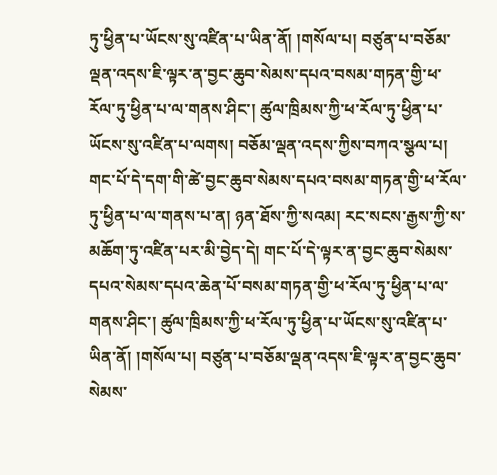ཏུ་ཕྱིན་པ་ཡོངས་སུ་འཛིན་པ་ཡིན་ནོ། །གསོལ་པ། བཙུན་པ་བཅོམ་ལྡན་འདས་ཇི་ལྟར་ན་བྱང་ཆུབ་སེམས་དཔའ་བསམ་གཏན་གྱི་ཕ་རོལ་ཏུ་ཕྱིན་པ་ལ་གནས་ཤིང་། ཚུལ་ཁྲིམས་ཀྱི་ཕ་རོལ་ཏུ་ཕྱིན་པ་ཡོངས་སུ་འཛིན་པ་ལགས། བཅོམ་ལྡན་འདས་ཀྱིས་བཀའ་སྩལ་པ། གང་པོ་དེ་དག་གི་ཚེ་བྱང་ཆུབ་སེམས་དཔའ་བསམ་གཏན་གྱི་ཕ་རོལ་ཏུ་ཕྱིན་པ་ལ་གནས་པ་ན། ཉན་ཐོས་ཀྱི་སའམ། རང་སངས་རྒྱས་ཀྱི་ས་མཆོག་ཏུ་འཛིན་པར་མི་བྱེད་དེ། གང་པོ་དེ་ལྟར་ན་བྱང་ཆུབ་སེམས་དཔའ་སེམས་དཔའ་ཆེན་པོ་བསམ་གཏན་གྱི་ཕ་རོལ་ཏུ་ཕྱིན་པ་ལ་གནས་ཤིང་། ཚུལ་ཁྲིམས་ཀྱི་ཕ་རོལ་ཏུ་ཕྱིན་པ་ཡོངས་སུ་འཛིན་པ་ཡིན་ནོ། །གསོལ་པ། བཙུན་པ་བཅོམ་ལྡན་འདས་ཇི་ལྟར་ན་བྱང་ཆུབ་སེམས་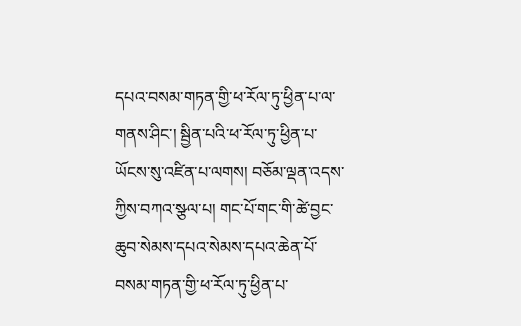དཔའ་བསམ་གཏན་གྱི་ཕ་རོལ་ཏུ་ཕྱིན་པ་ལ་གནས་ཤིང་། སྦྱིན་པའི་ཕ་རོལ་ཏུ་ཕྱིན་པ་ཡོངས་སུ་འཛིན་པ་ལགས། བཅོམ་ལྡན་འདས་ཀྱིས་བཀའ་སྩལ་པ། གང་པོ་གང་གི་ཚེ་བྱང་ཆུབ་སེམས་དཔའ་སེམས་དཔའ་ཆེན་པོ་བསམ་གཏན་གྱི་ཕ་རོལ་ཏུ་ཕྱིན་པ་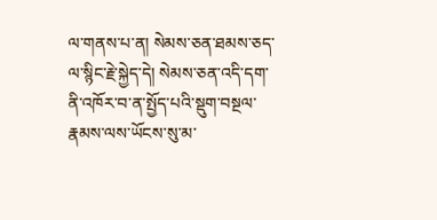ལ་གནས་པ་ན། སེམས་ཅན་ཐམས་ཅད་ལ་སྙིང་རྗེ་སྐྱེད་དེ། སེམས་ཅན་འདི་དག་ནི་འཁོར་བ་ན་སྤྱོད་པའི་སྡུག་བསྔལ་རྣམས་ལས་ཡོངས་སུ་མ་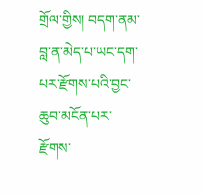གྲོལ་གྱིས། བདག་ནམ་བླ་ན་མེད་པ་ཡང་དག་པར་རྫོགས་པའི་བྱང་ཆུབ་མངོན་པར་རྫོགས་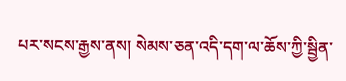པར་སངས་རྒྱས་ནས། སེམས་ཅན་འདི་དག་ལ་ཆོས་ཀྱི་སྦྱིན་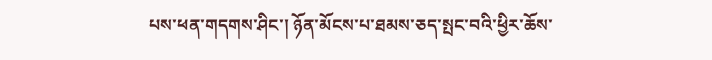པས་ཕན་གདགས་ཤིང་། ཉོན་མོངས་པ་ཐམས་ཅད་སྤང་བའི་ཕྱིར་ཆོས་